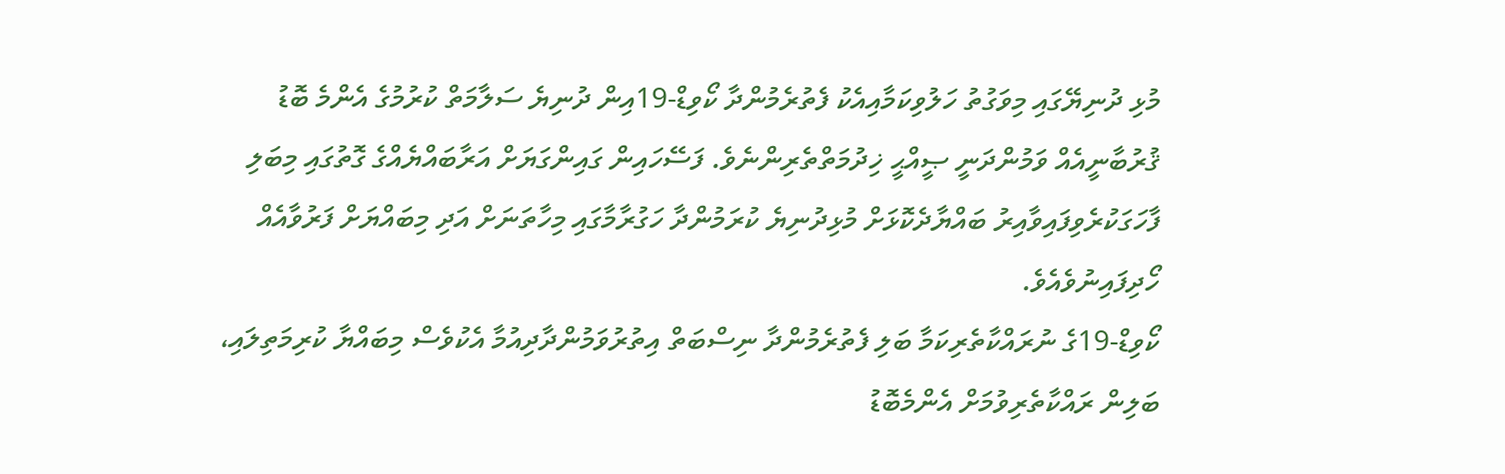މުޅި ދުނިޔޭގައި މިވަގުތު ހަލުވިކަމާއިއެކު ފެތުރެމުންދާ ކޯވިޑް-19އިން ދުނިޔެ ސަލާމަތް ކުރުމުގެ އެންމެ ބޮޑު ޤުރުބާނީއެއް ވަމުންދަނީ ޞީއްޙީ ޚިދުމަތްތެރިންނެވެ. ފަސޭހައިން ގައިންގަޔަށް އަރާބައްޔެއްގެ ގޮތުގައި މިބަލި ފާހަގަކުރެވިފައިވާއިރު ބައްޔާދެކޮޅަށް މުޅިދުނިޔެ ކުރަމުންދާ ހަގުރާމާގައި މިހާތަނަށް އަދި މިބައްޔަށް ފަރުވާއެއް ހޯދިފައިނުވެއެވެ.
ކޯވިޑް-19ގެ ނުރައްކާތެރިކަމާ ބަލި ފެތުރެމުންދާ ނިސްބަތް އިތުރުވަމުންދާދިއުމާ އެކުވެސް މިބައްޔާ ކުރިމަތިލައި، ބަލިން ރައްކާތެރިވުމަށް އެންމެބޮޑު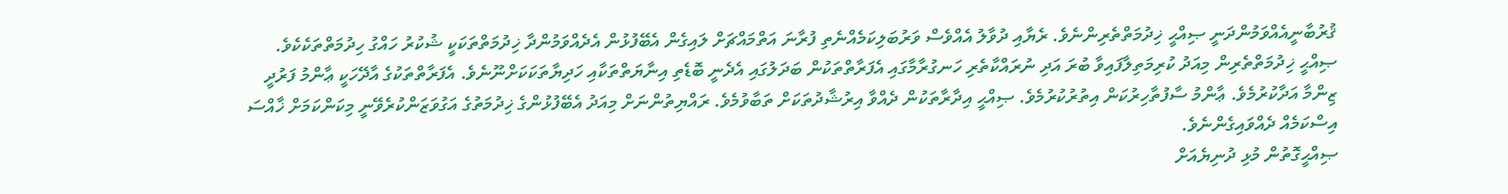ޤުރުބާނީއެއްވަމުންދަނީ ޞިއްޙީ ޚިދުމަތްތެރިންނެވެ. ރެޔާއި ދުވާލު އެއްވެސް ވަރުބަލިކަމެއްނެތި ފުރާނަ އަތްމައްޗަށް ލައިގެން އެބޭފުޅުން އެދެއްވަމުންދާ ޚިދުމަތްތަކަކީ ޝުކުރު ހައްގު ހިދުމަތްތަކެކެވެ.
ޞިއްޙީ ޚިދުމަތްތެރިން މިއަދު ކުރިމަތިލާފައިވާ ބުރަ އަދި ނުރައްކާތެރި ހަނގުރާމާގައި އެފަރާތްތަކުން ބަދަލުގައި އެދެނީ ބޮޑެތި އިނާޔަތްތަކާއި ހަދިޔާތަކަކަށްނޫނެވެ. އެފަރާތްތަކުގެ އާދޭހަކީ ޢާންމު ފަރުދީ ޒިންމާ އަދާކުރުމެވެ. ޢާންމު ސާފުތާހިރުކަން އިތުރުކުރުމެވެ. ޞިއްޙީ އިދާރާތަކުން ދެއްވާ އިރުޝާދުތަކަށް ތަބާވުމެވެ. ރައްޔިތުންނަށް މިއަދު އެބޭފުޅުންގެ ޚިދުމަތުގެ އަގުވަޒަންކުރެވޭނީ މިކަންކަމަށް ޚާއްސަ އިސްކަމެއް ދެއްވައިގެންނެވެ.
ޞިއްޙީގޮތުން މުޅި ދުނިޔެއަށް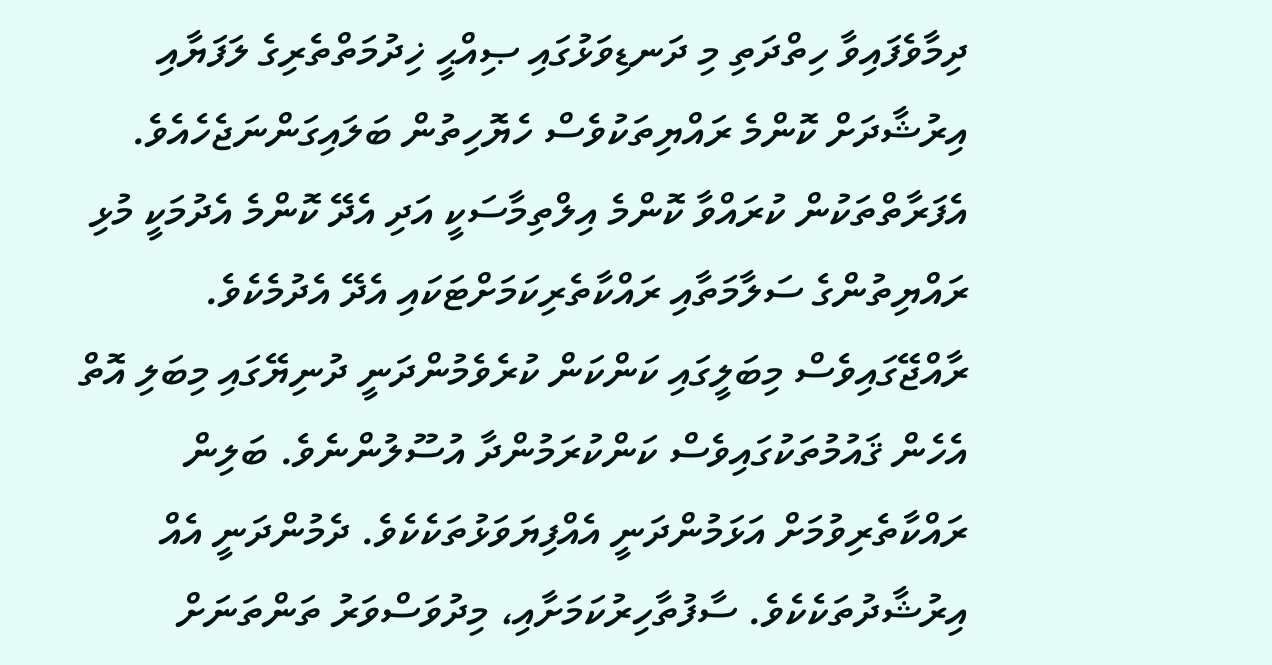ދިމާވެފައިވާ ހިތްދަތި މި ދަނޑިވަޅުގައި ޞިއްޙީ ޚިދުމަތްތެރިގެ ލަފަޔާއި އިރުޝާދަށް ކޮންމެ ރައްޔިތަކުވެސް ހެޔޮހިތުން ބަލައިގަންނަޖެހެއެވެ. އެފަރާތްތަކުން ކުރައްވާ ކޮންމެ އިލްތިމާސަކީ އަދި އެދޭ ކޮންމެ އެދުމަކީ މުޅި ރައްޔިތުންގެ ސަލާމަތާއި ރައްކާތެރިކަމަށްޓަކައި އެދޭ އެދުމެކެވެ.
ރާއްޖޭގައިވެސް މިބަލީގައި ކަންކަން ކުރެވެމުންދަނީ ދުނިޔޭގައި މިބަލި އޮތް އެހެން ޤައުމުތަކުގައިވެސް ކަންކުރަމުންދާ އުސޫލުންނެވެ. ބަލިން ރައްކާތެރިވުމަށް އަޅަމުންދަނީ އެއްފިޔަވަޅުތަކެކެވެ. ދެމުންދަނީ އެއް އިރުޝާދުތަކެކެވެ. ސާފުތާހިރުކަމަށާއި، މިދުވަސްވަރު ތަންތަނަށް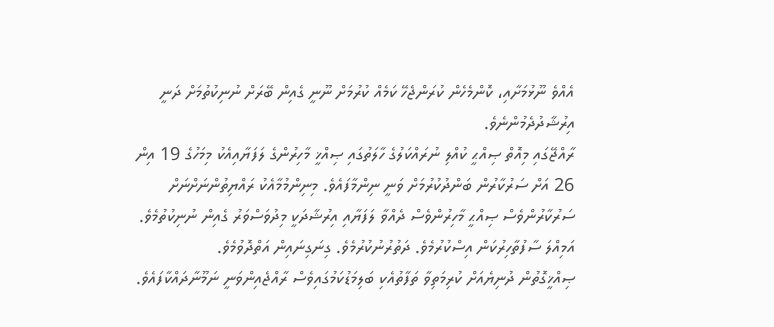އެއްވެ ނޫޅުމަށާއި، ކޮންމެހެން ކުރަންޖެހޭ ކަމެއް ކުރުމަށް ނޫނީ ގެއިން ބޭރަށް ނުނިކުތުމަށް ދަނީ އިރުޝާދުދެމުންނެވެ.
ރާއްޖޭގައި މިއޮތް ޞިއްޙީ ކުއްލި ނުރައްކަލުގެ ހާލަތުގައި ޞިއްޚީ މާހިރުންގެ ލަފަޔާއިއެކު މިމަހުގެ 19 އިން 26 އަށް ސަރުކާރުން ބަންދުކުރުމަށް ވަނީ ނިންމާފައެވެ. މިނިންމުމާއެކު ރައްޔިތުންނަށްނަށް ސަރުކާރުންވެސް ޞިއްޙީ މާހިރުންވެސް ދެއްވާ ލަފަޔާއި އިރުޝާދަކީ މިދުވަސްވަރު ގެއިން ނުނިކުތުމެވެ. އަމިއްލަ ސާފުތާހިރުކަން އިސްކުރުމެވެ. ދަތުރުނުކުރުމެވެ. ގިނަގިނައިން އަތްދޮވުމެވެ.
ޞިއްޚީގޮތުން ދުނިޔެއަށް ކުރިމަތިވާ ތަފާތުއެކި ބަލިމަޑުކަމުގައިވެސް ރާއްޖެއިންވަނީ ނަމޫނާދައްކާފައެވެ.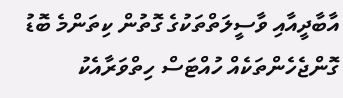އާބާދީއާއި ވާސީލަތްތަކުގެ ގޮތުން ކިތަންމެ ބޮޑު ގޮންޖެހެންތަކެއް ހުއްޓަސް ހިތްވަރާއެކު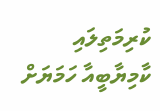ކުރިމަތިލައި ކާމިޔާބީއާ ހަމަޔަށް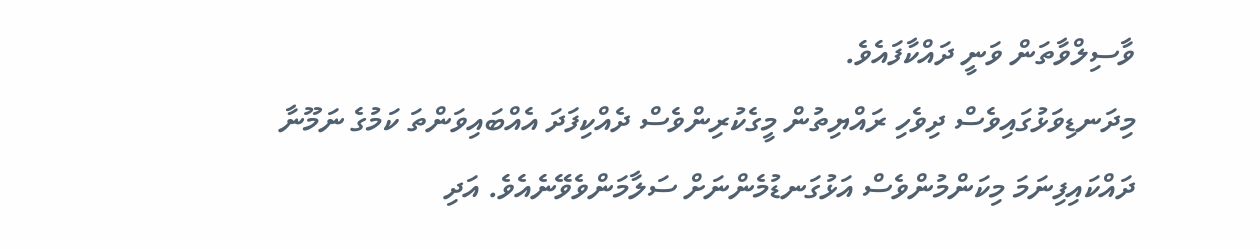ވާސިލްވާތަން ވަނީ ދައްކާފައެވެ.
މިދަނޑިވަޅުގައިވެސް ދިވެހި ރައްޔިތުން މީގެކުރިންވެސް ދެއްކިފަދަ އެއްބައިވަންތަ ކަމުގެ ނަމޫނާ ދައްކައިފިނަމަ މިކަންމުންވެސް އަޅުގަނޑުމެންނަށް ސަލާމަންވެވޭނެއެވެ. އަދި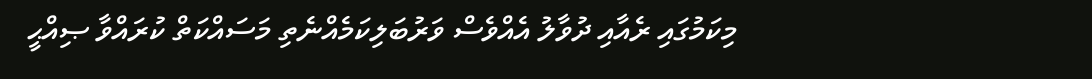މިކަމުގައި ރެއާއި ދުވާލު އެއްވެސް ވަރުބަލިކަމެއްނެތި މަސައްކަތް ކުރައްވާ ޞިއްޙީ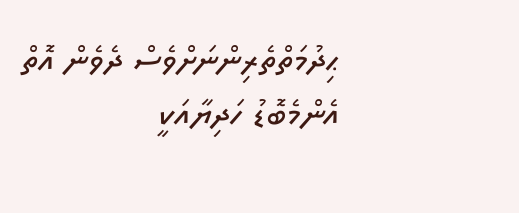ޙިދުމަތްތެރިންނަށްވެސް ދެވެން އޮތް އެންމެބޮޑު ހަދިޔާއަކީ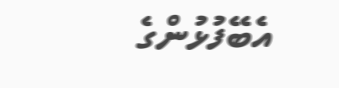އެބޭފުޅުންގެ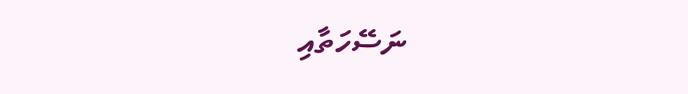ނަސޭހަތާއި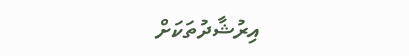އިރުޝާދުތަކަށް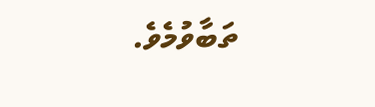ތަބާވުމެވެ.